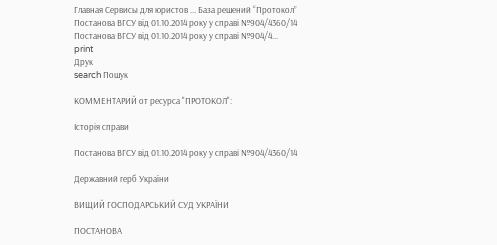Главная Сервисы для юристов ... База решений “Протокол” Постанова ВГСУ від 01.10.2014 року у справі №904/4360/14 Постанова ВГСУ від 01.10.2014 року у справі №904/4...
print
Друк
search Пошук

КОММЕНТАРИЙ от ресурса "ПРОТОКОЛ":

Історія справи

Постанова ВГСУ від 01.10.2014 року у справі №904/4360/14

Державний герб України

ВИЩИЙ ГОСПОДАРСЬКИЙ СУД УКРАЇНИ

ПОСТАНОВА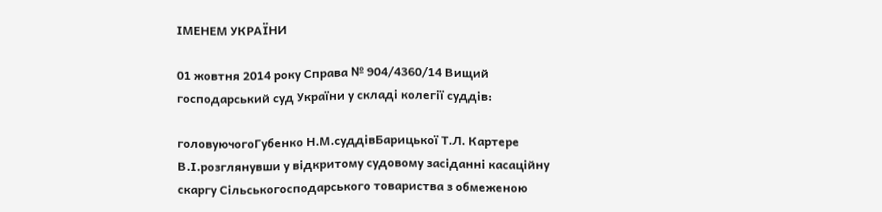ІМЕНЕМ УКРАЇНИ

01 жовтня 2014 року Справа № 904/4360/14 Вищий господарський суд України у складі колегії суддів:

головуючогоГубенко Н.М.суддівБарицької Т.Л. Картере В.І.розглянувши у відкритому судовому засіданні касаційну скаргу Сільськогосподарського товариства з обмеженою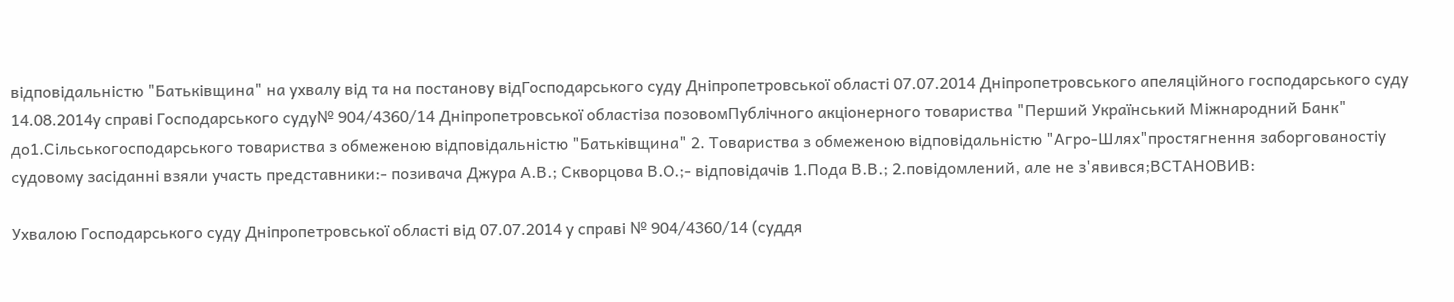відповідальністю "Батьківщина" на ухвалу від та на постанову відГосподарського суду Дніпропетровської області 07.07.2014 Дніпропетровського апеляційного господарського суду 14.08.2014у справі Господарського суду№ 904/4360/14 Дніпропетровської областіза позовомПублічного акціонерного товариства "Перший Український Міжнародний Банк" до1.Сільськогосподарського товариства з обмеженою відповідальністю "Батьківщина" 2. Товариства з обмеженою відповідальністю "Агро-Шлях"простягнення заборгованостіу судовому засіданні взяли участь представники:- позивача Джура А.В.; Скворцова В.О.;- відповідачів 1.Пода В.В.; 2.повідомлений, але не з'явився;ВСТАНОВИВ:

Ухвалою Господарського суду Дніпропетровської області від 07.07.2014 у справі № 904/4360/14 (суддя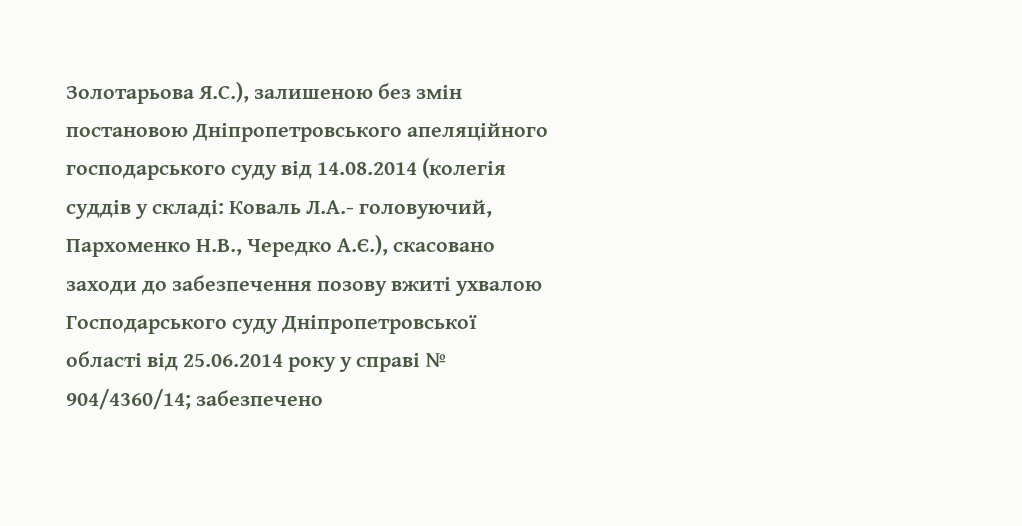Золотарьова Я.С.), залишеною без змін постановою Дніпропетровського апеляційного господарського суду від 14.08.2014 (колегія суддів у складі: Коваль Л.А.- головуючий, Пархоменко Н.В., Чередко А.Є.), скасовано заходи до забезпечення позову вжиті ухвалою Господарського суду Дніпропетровської області від 25.06.2014 року у справі № 904/4360/14; забезпечено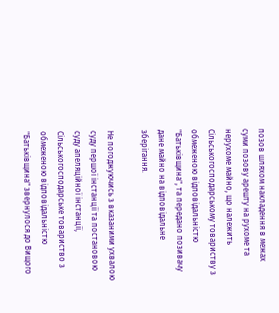позов шляхом накладення в межах суми позову арешту на рухоме та нерухоме майно, що належить Сільськогосподарському товариству з обмеженою відповідальністю "Батьківщина", та передано позивачу дане майно на відповідальне зберігання.

Не погоджуючись з вказаними ухвалою суду першої інстанції та постановою суду апеляційної інстанції, Сільськогосподарське товариство з обмеженою відповідальністю "Батьківщина" звернулося до Вищого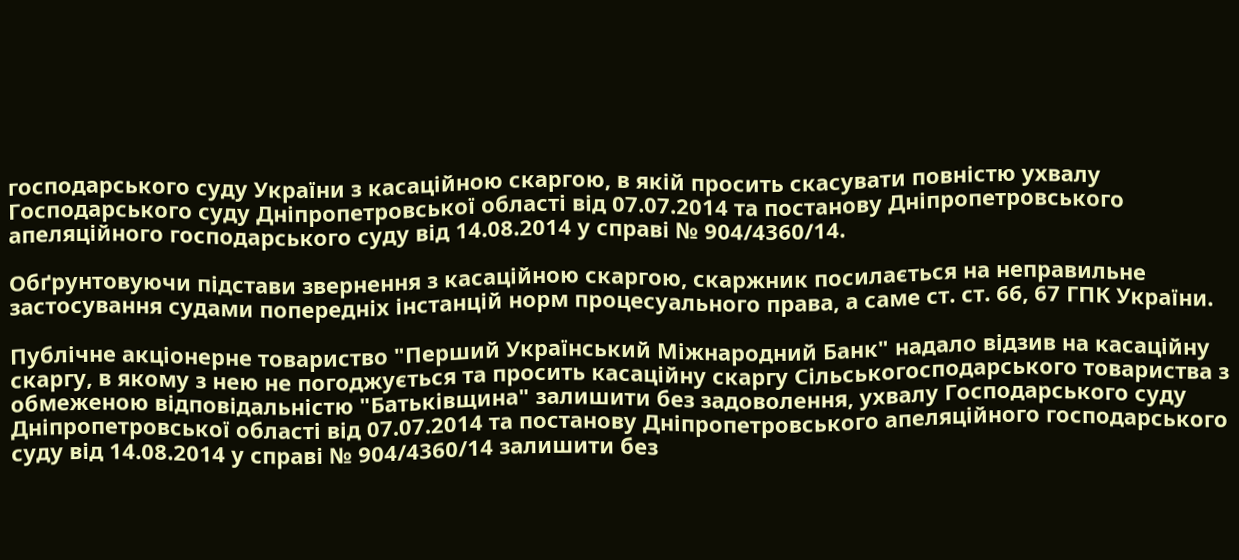господарського суду України з касаційною скаргою, в якій просить скасувати повністю ухвалу Господарського суду Дніпропетровської області від 07.07.2014 та постанову Дніпропетровського апеляційного господарського суду від 14.08.2014 у справі № 904/4360/14.

Обґрунтовуючи підстави звернення з касаційною скаргою, скаржник посилається на неправильне застосування судами попередніх інстанцій норм процесуального права, а саме ст. ст. 66, 67 ГПК України.

Публічне акціонерне товариство "Перший Український Міжнародний Банк" надало відзив на касаційну скаргу, в якому з нею не погоджується та просить касаційну скаргу Сільськогосподарського товариства з обмеженою відповідальністю "Батьківщина" залишити без задоволення, ухвалу Господарського суду Дніпропетровської області від 07.07.2014 та постанову Дніпропетровського апеляційного господарського суду від 14.08.2014 у справі № 904/4360/14 залишити без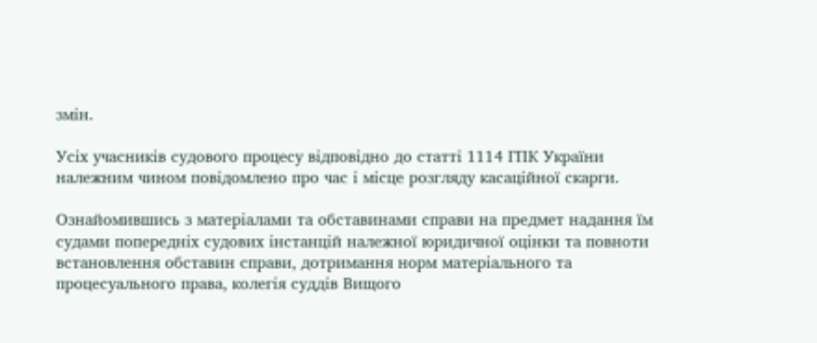змін.

Усіх учасників судового процесу відповідно до статті 1114 ГПК України належним чином повідомлено про час і місце розгляду касаційної скарги.

Ознайомившись з матеріалами та обставинами справи на предмет надання їм судами попередніх судових інстанцій належної юридичної оцінки та повноти встановлення обставин справи, дотримання норм матеріального та процесуального права, колегія суддів Вищого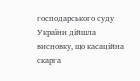господарського суду України дійшла висновку, що касаційна скарга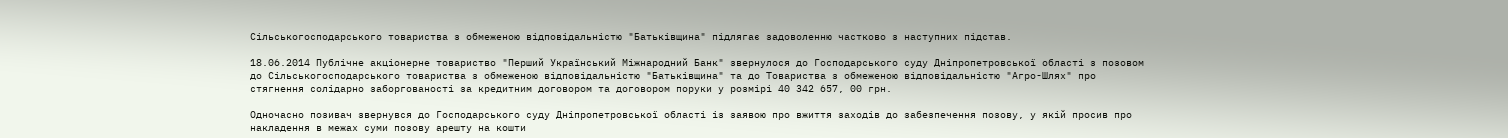Сільськогосподарського товариства з обмеженою відповідальністю "Батьківщина" підлягає задоволенню частково з наступних підстав.

18.06.2014 Публічне акціонерне товариство "Перший Український Міжнародний Банк" звернулося до Господарського суду Дніпропетровської області з позовом до Сільськогосподарського товариства з обмеженою відповідальністю "Батьківщина" та до Товариства з обмеженою відповідальністю "Агро-Шлях" про стягнення солідарно заборгованості за кредитним договором та договором поруки у розмірі 40 342 657, 00 грн.

Одночасно позивач звернувся до Господарського суду Дніпропетровської області із заявою про вжиття заходів до забезпечення позову, у якій просив про накладення в межах суми позову арешту на кошти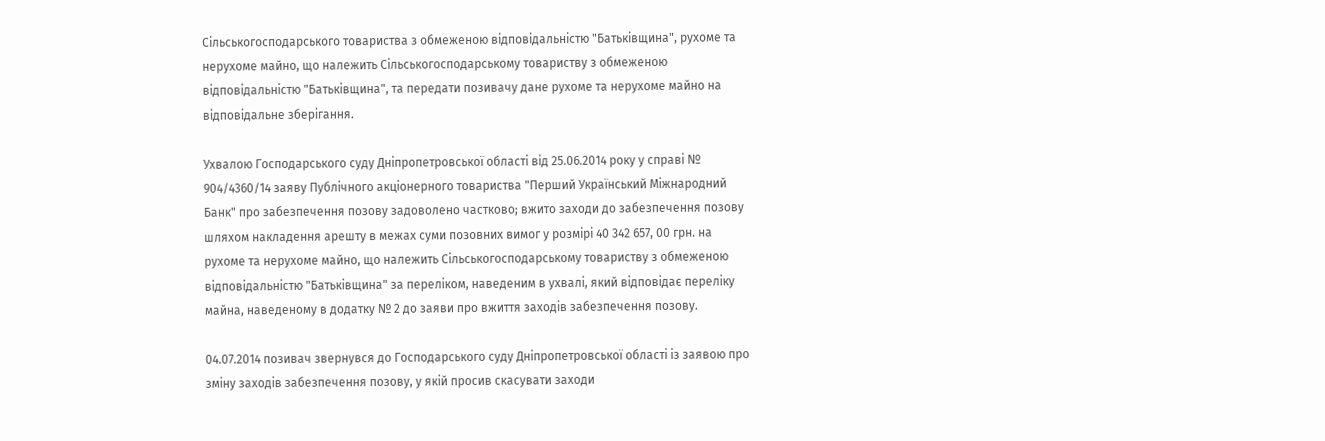Сільськогосподарського товариства з обмеженою відповідальністю "Батьківщина", рухоме та нерухоме майно, що належить Сільськогосподарському товариству з обмеженою відповідальністю "Батьківщина", та передати позивачу дане рухоме та нерухоме майно на відповідальне зберігання.

Ухвалою Господарського суду Дніпропетровської області від 25.06.2014 року у справі № 904/4360/14 заяву Публічного акціонерного товариства "Перший Український Міжнародний Банк" про забезпечення позову задоволено частково; вжито заходи до забезпечення позову шляхом накладення арешту в межах суми позовних вимог у розмірі 40 342 657, 00 грн. на рухоме та нерухоме майно, що належить Сільськогосподарському товариству з обмеженою відповідальністю "Батьківщина" за переліком, наведеним в ухвалі, який відповідає переліку майна, наведеному в додатку № 2 до заяви про вжиття заходів забезпечення позову.

04.07.2014 позивач звернувся до Господарського суду Дніпропетровської області із заявою про зміну заходів забезпечення позову, у якій просив скасувати заходи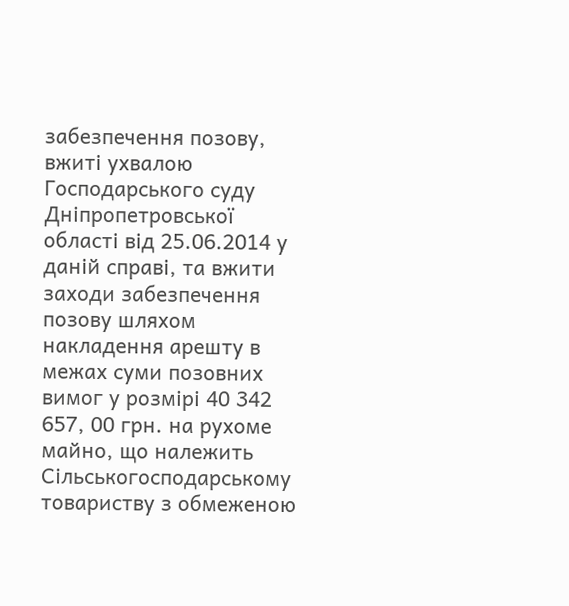забезпечення позову, вжиті ухвалою Господарського суду Дніпропетровської області від 25.06.2014 у даній справі, та вжити заходи забезпечення позову шляхом накладення арешту в межах суми позовних вимог у розмірі 40 342 657, 00 грн. на рухоме майно, що належить Сільськогосподарському товариству з обмеженою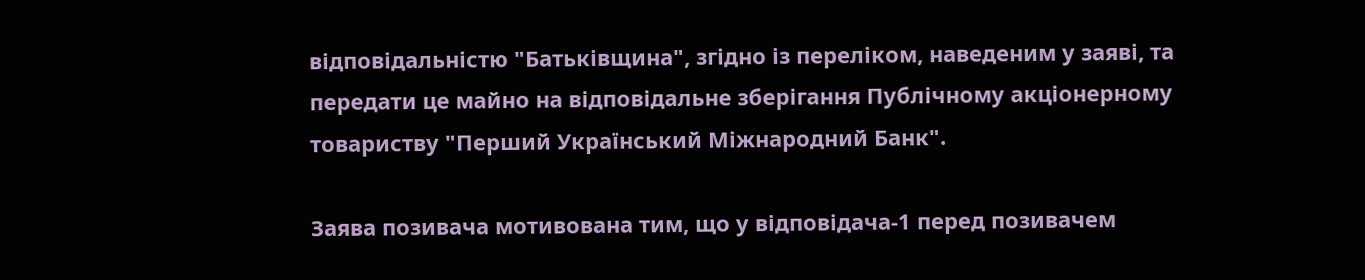відповідальністю "Батьківщина", згідно із переліком, наведеним у заяві, та передати це майно на відповідальне зберігання Публічному акціонерному товариству "Перший Український Міжнародний Банк".

Заява позивача мотивована тим, що у відповідача-1 перед позивачем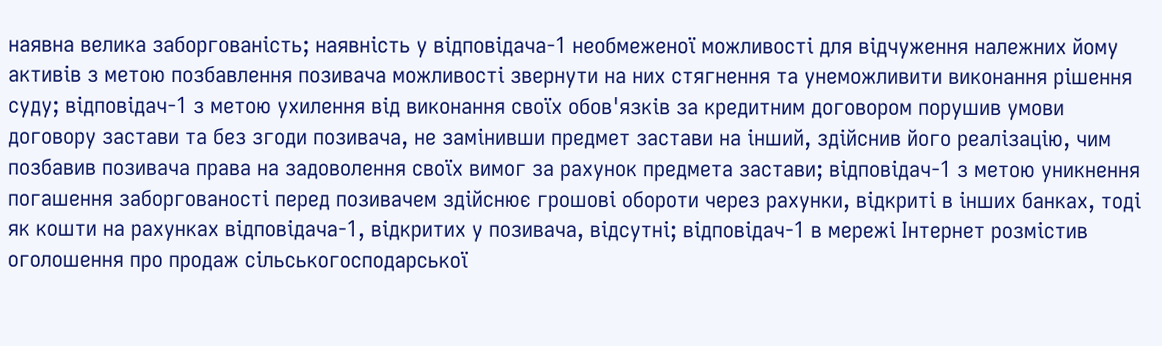наявна велика заборгованість; наявність у відповідача-1 необмеженої можливості для відчуження належних йому активів з метою позбавлення позивача можливості звернути на них стягнення та унеможливити виконання рішення суду; відповідач-1 з метою ухилення від виконання своїх обов'язків за кредитним договором порушив умови договору застави та без згоди позивача, не замінивши предмет застави на інший, здійснив його реалізацію, чим позбавив позивача права на задоволення своїх вимог за рахунок предмета застави; відповідач-1 з метою уникнення погашення заборгованості перед позивачем здійснює грошові обороти через рахунки, відкриті в інших банках, тоді як кошти на рахунках відповідача-1, відкритих у позивача, відсутні; відповідач-1 в мережі Інтернет розмістив оголошення про продаж сільськогосподарської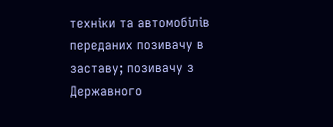техніки та автомобілів переданих позивачу в заставу; позивачу з Державного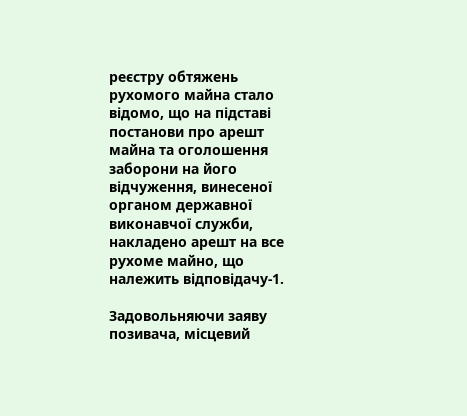реєстру обтяжень рухомого майна стало відомо, що на підставі постанови про арешт майна та оголошення заборони на його відчуження, винесеної органом державної виконавчої служби, накладено арешт на все рухоме майно, що належить відповідачу-1.

Задовольняючи заяву позивача, місцевий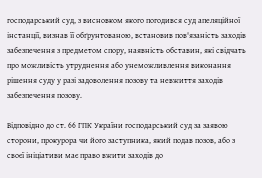господарський суд, з висновком якого погодився суд апеляційної інстанції, визнав її обґрунтованою, встановив пов'язаність заходів забезпечення з предметом спору, наявність обставин, які свідчать про можливість утруднення або унеможливлення виконання рішення суду у разі задоволення позову та невжиття заходів забезпечення позову.

Відповідно до ст. 66 ГПК України господарський суд за заявою сторони, прокурора чи його заступника, який подав позов, або з своєї ініціативи має право вжити заходів до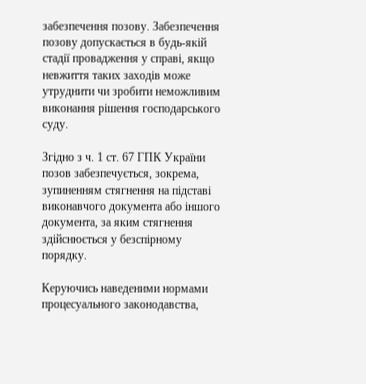забезпечення позову. Забезпечення позову допускається в будь-якій стадії провадження у справі, якщо невжиття таких заходів може утруднити чи зробити неможливим виконання рішення господарського суду.

Згідно з ч. 1 ст. 67 ГПК України позов забезпечується, зокрема, зупиненням стягнення на підставі виконавчого документа або іншого документа, за яким стягнення здійснюється у безспірному порядку.

Керуючись наведеними нормами процесуального законодавства,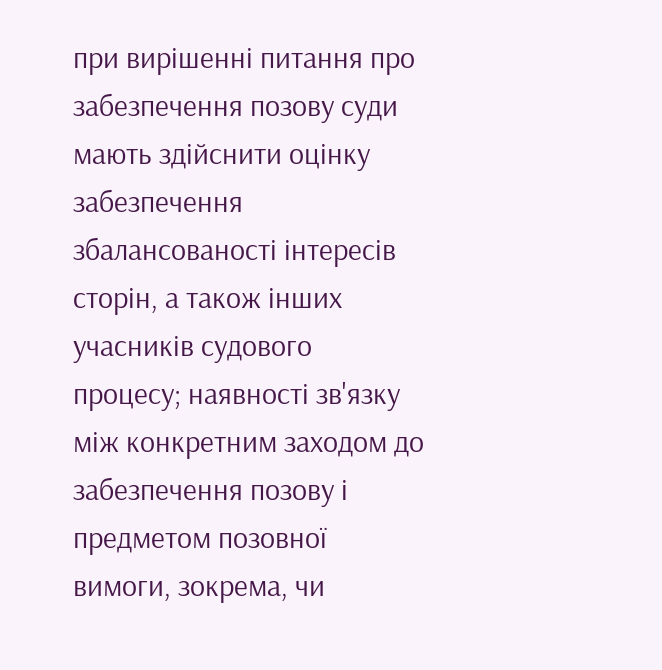при вирішенні питання про забезпечення позову суди мають здійснити оцінку забезпечення збалансованості інтересів сторін, а також інших учасників судового процесу; наявності зв'язку між конкретним заходом до забезпечення позову і предметом позовної вимоги, зокрема, чи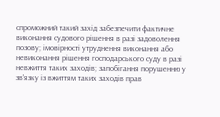спроможний такий захід забезпечити фактичне виконання судового рішення в разі задоволення позову; імовірності утруднення виконання або невиконання рішення господарського суду в разі невжиття таких заходів; запобігання порушенню у зв'язку із вжиттям таких заходів прав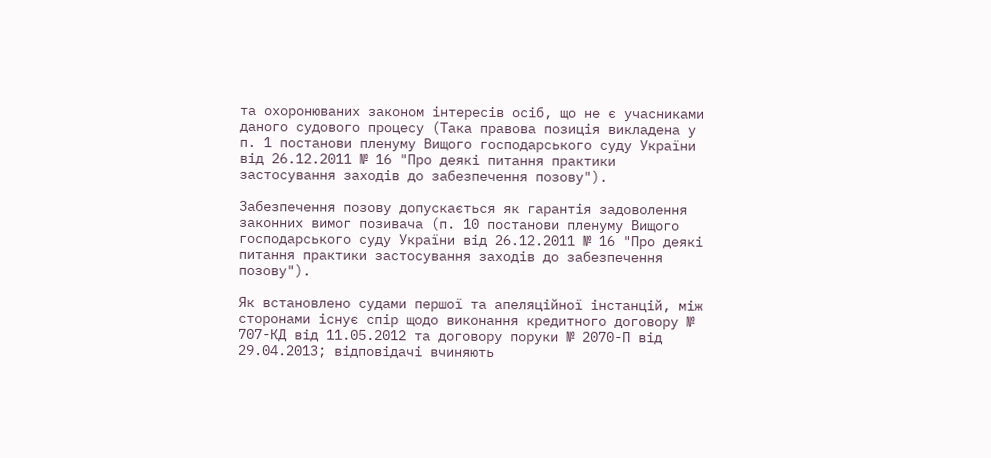та охоронюваних законом інтересів осіб, що не є учасниками даного судового процесу (Така правова позиція викладена у п. 1 постанови пленуму Вищого господарського суду України від 26.12.2011 № 16 "Про деякі питання практики застосування заходів до забезпечення позову").

Забезпечення позову допускається як гарантія задоволення законних вимог позивача (п. 10 постанови пленуму Вищого господарського суду України від 26.12.2011 № 16 "Про деякі питання практики застосування заходів до забезпечення позову").

Як встановлено судами першої та апеляційної інстанцій, між сторонами існує спір щодо виконання кредитного договору № 707-КД від 11.05.2012 та договору поруки № 2070-П від 29.04.2013; відповідачі вчиняють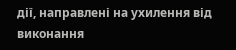дії, направлені на ухилення від виконання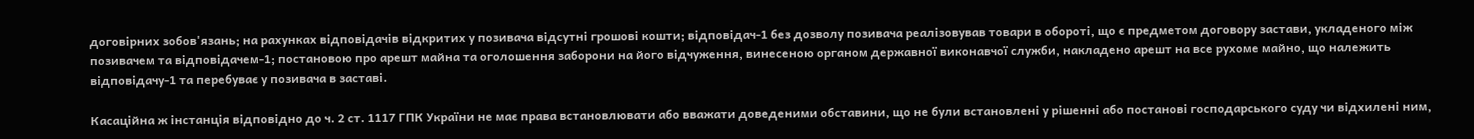договірних зобов'язань; на рахунках відповідачів відкритих у позивача відсутні грошові кошти; відповідач-1 без дозволу позивача реалізовував товари в обороті, що є предметом договору застави, укладеного між позивачем та відповідачем-1; постановою про арешт майна та оголошення заборони на його відчуження, винесеною органом державної виконавчої служби, накладено арешт на все рухоме майно, що належить відповідачу-1 та перебуває у позивача в заставі.

Касаційна ж інстанція відповідно до ч. 2 ст. 1117 ГПК України не має права встановлювати або вважати доведеними обставини, що не були встановлені у рішенні або постанові господарського суду чи відхилені ним,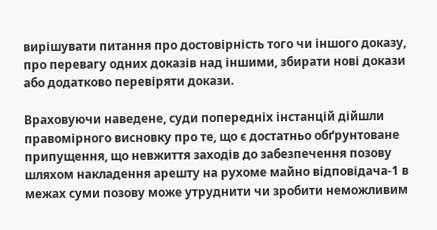вирішувати питання про достовірність того чи іншого доказу, про перевагу одних доказів над іншими, збирати нові докази або додатково перевіряти докази.

Враховуючи наведене, суди попередніх інстанцій дійшли правомірного висновку про те, що є достатньо обґрунтоване припущення, що невжиття заходів до забезпечення позову шляхом накладення арешту на рухоме майно відповідача-1 в межах суми позову може утруднити чи зробити неможливим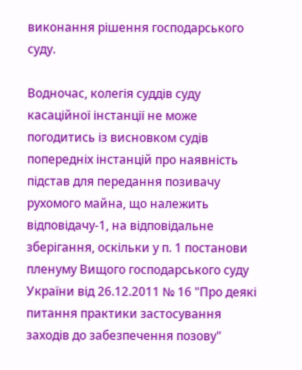виконання рішення господарського суду.

Водночас, колегія суддів суду касаційної інстанції не може погодитись із висновком судів попередніх інстанцій про наявність підстав для передання позивачу рухомого майна, що належить відповідачу-1, на відповідальне зберігання, оскільки у п. 1 постанови пленуму Вищого господарського суду України від 26.12.2011 № 16 "Про деякі питання практики застосування заходів до забезпечення позову"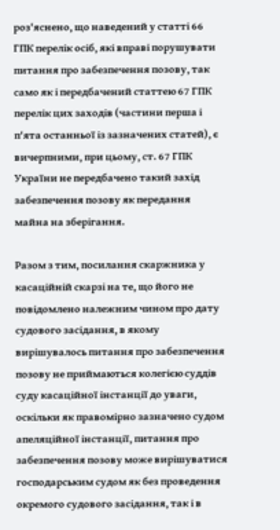роз'яснено, що наведений у статті 66 ГПК перелік осіб, які вправі порушувати питання про забезпечення позову, так само як і передбачений статтею 67 ГПК перелік цих заходів (частини перша і п'ята останньої із зазначених статей), є вичерпними, при цьому, ст. 67 ГПК України не передбачено такий захід забезпечення позову як передання майна на зберігання.

Разом з тим, посилання скаржника у касаційній скарзі на те, що його не повідомлено належним чином про дату судового засідання, в якому вирішувалось питання про забезпечення позову не приймаються колегією суддів суду касаційної інстанції до уваги, оскільки як правомірно зазначено судом апеляційної інстанції, питання про забезпечення позову може вирішуватися господарським судом як без проведення окремого судового засідання, так і в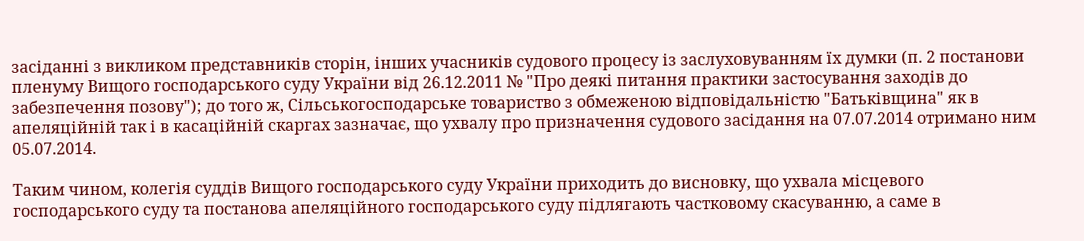засіданні з викликом представників сторін, інших учасників судового процесу із заслуховуванням їх думки (п. 2 постанови пленуму Вищого господарського суду України від 26.12.2011 № "Про деякі питання практики застосування заходів до забезпечення позову"); до того ж, Сільськогосподарське товариство з обмеженою відповідальністю "Батьківщина" як в апеляційній так і в касаційній скаргах зазначає, що ухвалу про призначення судового засідання на 07.07.2014 отримано ним 05.07.2014.

Таким чином, колегія суддів Вищого господарського суду України приходить до висновку, що ухвала місцевого господарського суду та постанова апеляційного господарського суду підлягають частковому скасуванню, а саме в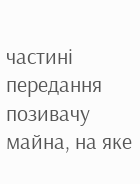частині передання позивачу майна, на яке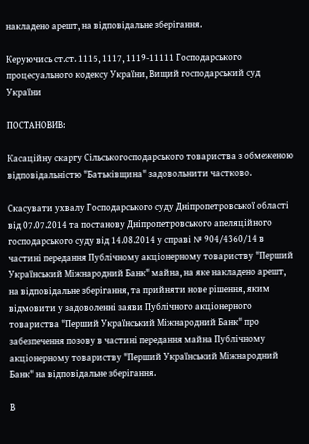накладено арешт, на відповідальне зберігання.

Керуючись ст.ст. 1115, 1117, 1119-11111 Господарського процесуального кодексу України, Вищий господарський суд України

ПОСТАНОВИВ:

Касаційну скаргу Сільськогосподарського товариства з обмеженою відповідальністю "Батьківщина" задовольнити частково.

Скасувати ухвалу Господарського суду Дніпропетровської області від 07.07.2014 та постанову Дніпропетровського апеляційного господарського суду від 14.08.2014 у справі № 904/4360/14 в частині передання Публічному акціонерному товариству "Перший Український Міжнародний Банк" майна, на яке накладено арешт, на відповідальне зберігання, та прийняти нове рішення, яким відмовити у задоволенні заяви Публічного акціонерного товариства "Перший Український Міжнародний Банк" про забезпечення позову в частині передання майна Публічному акціонерному товариству "Перший Український Міжнародний Банк" на відповідальне зберігання.

В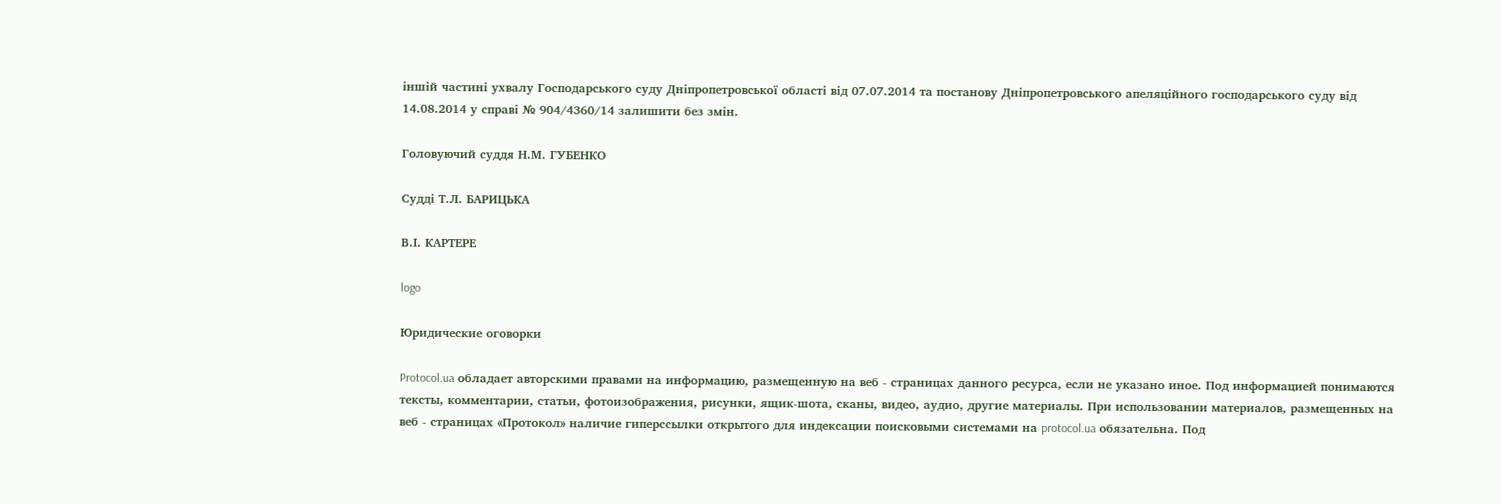іншій частині ухвалу Господарського суду Дніпропетровської області від 07.07.2014 та постанову Дніпропетровського апеляційного господарського суду від 14.08.2014 у справі № 904/4360/14 залишити без змін.

Головуючий суддя Н.М. ГУБЕНКО

Судді Т.Л. БАРИЦЬКА

В.І. КАРТЕРЕ

logo

Юридические оговорки

Protocol.ua обладает авторскими правами на информацию, размещенную на веб - страницах данного ресурса, если не указано иное. Под информацией понимаются тексты, комментарии, статьи, фотоизображения, рисунки, ящик-шота, сканы, видео, аудио, другие материалы. При использовании материалов, размещенных на веб - страницах «Протокол» наличие гиперссылки открытого для индексации поисковыми системами на protocol.ua обязательна. Под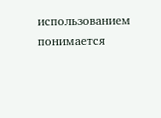использованием понимается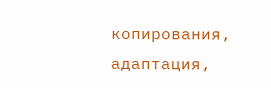копирования, адаптация,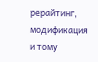рерайтинг, модификация и тому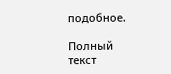подобное.

Полный текст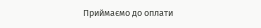Приймаємо до оплати